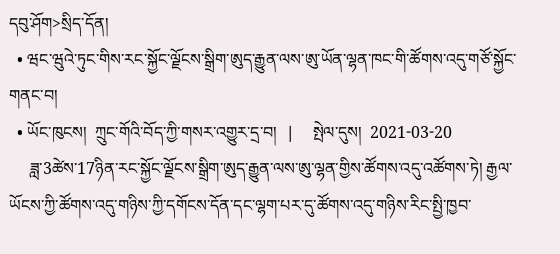དབུ་ཤོག>སྲིད་དོན།
  • ཝང་ཝུའེ་ཏུང་གིས་རང་སྐྱོང་ལྗོངས་སྒྲིག་ཨུད་རྒྱུན་ལས་ཨུ་ཡོན་ལྷན་ཁང་གི་ཚོགས་འདུ་གཙོ་སྐྱོང་གནང་བ།
  • ཡོང་ཁུངས།  ཀྲུང་གོའི་བོད་ཀྱི་གསར་འགྱུར་དྲ་བ།   |     སྤེལ་དུས།  2021-03-20
     ཟླ་3ཚེས་17ཉིན་རང་སྐྱོང་ལྗོངས་སྒྲིག་ཨུད་རྒྱུན་ལས་ཨུ་ལྷན་གྱིས་ཚོགས་འདུ་འཚོགས་ཏེ། རྒྱལ་ཡོངས་ཀྱི་ཚོགས་འདུ་གཉིས་ཀྱི་དགོངས་དོན་དང་ལྷག་པར་དུ་ཚོགས་འདུ་གཉིས་རིང་སྤྱི་ཁྱབ་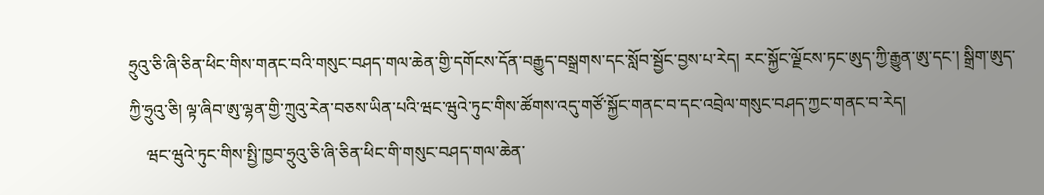ཧྲུའུ་ཅི་ཞི་ཅིན་ཕིང་གིས་གནང་བའི་གསུང་བཤད་གལ་ཆེན་གྱི་དགོངས་དོན་བརྒྱུད་བསྒྲགས་དང་སློབ་སྦྱོང་བྱས་པ་རེད། རང་སྐྱོང་ལྗོངས་ཏང་ཨུད་ཀྱི་རྒྱུན་ཨུ་དང་། སྒྲིག་ཨུད་ཀྱི་ཧྲུའུ་ཅི། ལྟ་ཞིབ་ཨུ་ལྷན་གྱི་ཀྲུའུ་རེན་བཅས་ཡིན་པའི་ཝང་ཝུའེ་ཏུང་གིས་ཚོགས་འདུ་གཙོ་སྐྱོང་གནང་བ་དང་འབྲེལ་གསུང་བཤད་ཀྱང་གནང་བ་རེད།
    ཝང་ཝུའེ་ཏུང་གིས་སྤྱི་ཁྱབ་ཧྲུའུ་ཅི་ཞི་ཅིན་ཕིང་གི་གསུང་བཤད་གལ་ཆེན་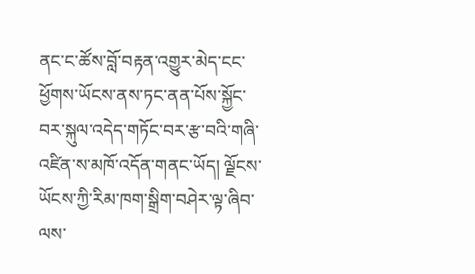ནང་ང་ཚོས་བློ་བརྟན་འགྱུར་མེད་ངང་ཕྱོགས་ཡོངས་ནས་ཏང་ནན་པོས་སྐྱོང་བར་སྐུལ་འདེད་གཏོང་བར་རྩ་བའི་གཞི་འཛིན་ས་མཁོ་འདོན་གནང་ཡོད། ལྗོངས་ཡོངས་ཀྱི་རིམ་ཁག་སྒྲིག་བཤེར་ལྟ་ཞིབ་ལས་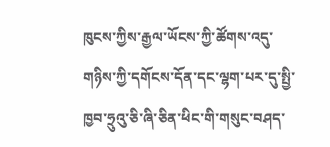ཁུངས་ཀྱིས་རྒྱལ་ཡོངས་ཀྱི་ཚོགས་འདུ་གཉིས་ཀྱི་དགོངས་དོན་དང་ལྷག་པར་དུ་སྤྱི་ཁྱབ་ཧྲུའུ་ཅི་ཞི་ཅིན་ཕིང་གི་གསུང་བཤད་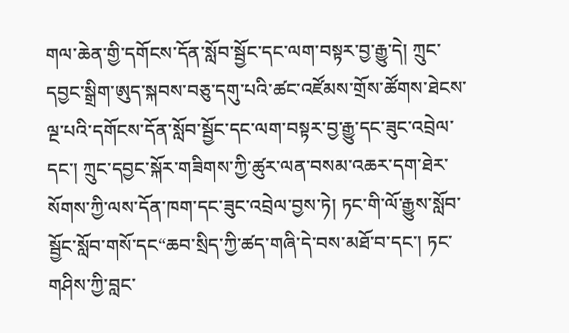གལ་ཆེན་གྱི་དགོངས་དོན་སློབ་སྦྱོང་དང་ལག་བསྟར་བྱ་རྒྱུ་དེ། ཀྲུང་དབྱང་སྒྲིག་ཨུད་སྐབས་བཅུ་དགུ་པའི་ཚང་འཛོམས་གྲོས་ཚོགས་ཐེངས་ལྔ་པའི་དགོངས་དོན་སློབ་སྦྱོང་དང་ལག་བསྟར་བྱ་རྒྱུ་དང་ཟུང་འབྲེལ་དང་། ཀྲུང་དབྱང་སྐོར་གཟིགས་ཀྱི་ཚུར་ལན་བསམ་འཆར་དག་ཐེར་སོགས་ཀྱི་ལས་དོན་ཁག་དང་ཟུང་འབྲེལ་བྱས་ཏེ། ཏང་གི་ལོ་རྒྱུས་སློབ་སྦྱོང་སློབ་གསོ་དང“ཆབ་སྲིད་ཀྱི་ཚད་གཞི་དེ་བས་མཐོ་བ་དང་། ཏང་གཤིས་ཀྱི་བླང་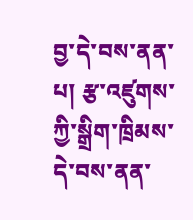བྱ་དེ་བས་ནན་པ། རྩ་འཛུགས་ཀྱི་སྒྲིག་ཁྲིམས་དེ་བས་ནན་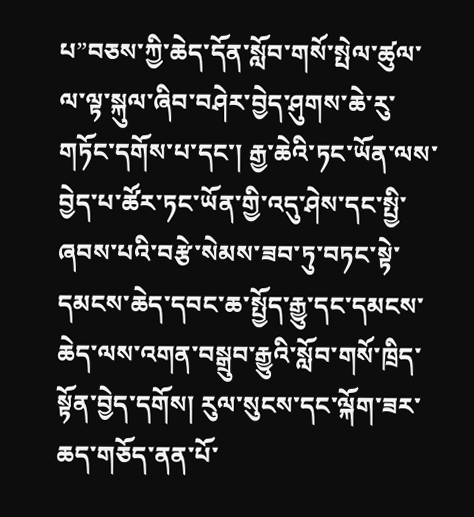པ”བཅས་ཀྱི་ཆེད་དོན་སློབ་གསོ་སྤེལ་ཚུལ་ལ་ལྟ་སྐུལ་ཞིབ་བཤེར་བྱེད་ཤུགས་ཆེ་རུ་གཏོང་དགོས་པ་དང་། རྒྱ་ཆེའི་ཏང་ཡོན་ལས་བྱེད་པ་ཚོར་ཏང་ཡོན་གྱི་འདུ་ཤེས་དང་སྤྱི་ཞབས་པའི་བརྩེ་སེམས་ཟབ་ཏུ་བཏང་སྟེ་དམངས་ཆེད་དབང་ཆ་སྤྱོད་རྒྱུ་དང་དམངས་ཆེད་ལས་འགན་བསྒྲུབ་རྒྱུའི་སློབ་གསོ་ཁྲིད་སྟོན་བྱེད་དགོས། རུལ་སུངས་དང་ལྐོག་ཟར་ཆད་གཅོད་ནན་པོ་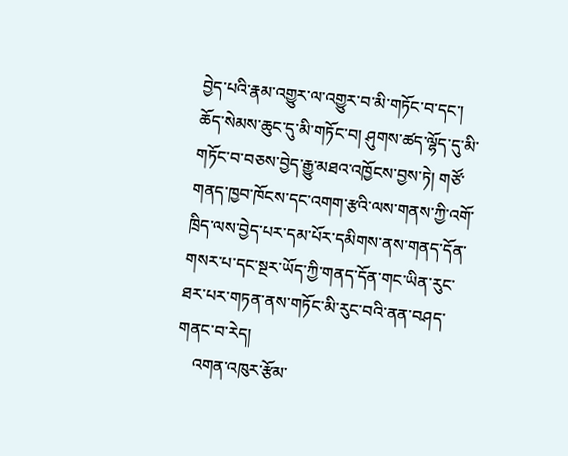བྱེད་པའི་རྣམ་འགྱུར་ལ་འགྱུར་བ་མི་གཏོང་བ་དང་། ཆོད་སེམས་ཆུང་དུ་མི་གཏོང་བ། ཤུགས་ཚད་ལྷོད་དུ་མི་གཏོང་བ་བཅས་བྱེད་རྒྱུ་མཐའ་འཁྱོངས་བྱས་ཏེ། གཙོ་གནད་ཁྱབ་ཁོངས་དང་འགག་རྩའི་ལས་གནས་ཀྱི་འགོ་ཁྲིད་ལས་བྱེད་པར་དམ་པོར་དམིགས་ནས་གནད་དོན་གསར་པ་དང་སྔར་ཡོད་ཀྱི་གནད་དོན་གང་ཡིན་རུང་ཐར་པར་གཏན་ནས་གཏོང་མི་རུང་བའི་ནན་བཤད་གནང་བ་རེད།
    འགན་འཁུར་རྩོམ་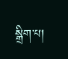སྒྲིག་པ།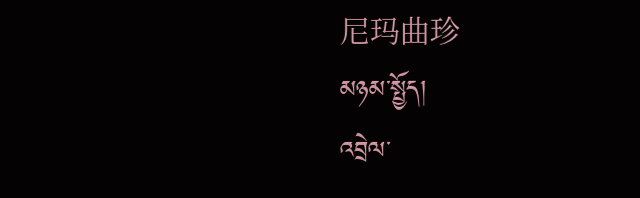尼玛曲珍
མཉམ་སྤྱོད།
འབྲེལ་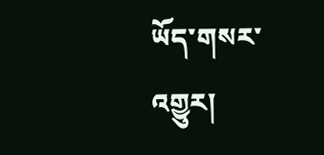ཡོད་གསར་འགྱུར།